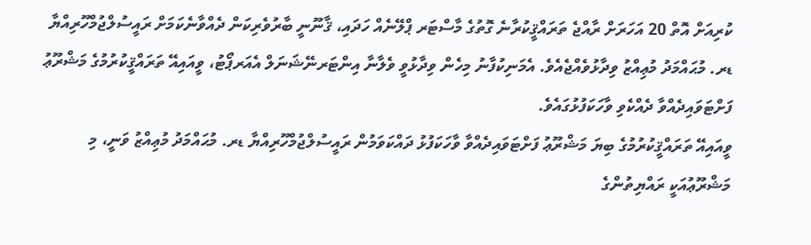ކުރިއަށް އޮތް 20 އަހަރަށް ރާއްޖެ ތަރައްޤީކުރާނެ ގޮތުގެ މާސްޓަރ ޕްލޭނެއް ހަދައި، ޤާނޫނީ ބާރުވެރިކަން ދެއްވާނެކަމަށް ރައީސުލްޖުމްހޫރިއްޔާ ޑރ. މުޙައްމަދު މުޢިއްޒު ވިދާޅުވެއްޖެއެވެ. އެމަނިކުފާނު މިހެން ވިދާޅުވީ ވެލާނާ އިންޓަރނޭޝަނަލް އެއަރޕޯޓު، ވީއައިއޭ ތަރައްޤީކުރުމުގެ މަޝްރޫޢު ފަށްޓަވައިދެއްވާ ދެއްކެވި ވާހަކަފުޅުގައެވެ.
ވީއައިއޭ ތަރައްޤީކުރުމުގެ ބިޔަ މަޝްރޫޢު ފަށްޓަވައިދެއްވާ ވާހަކަފުޅު ދައްކަވަމުން ރައީސުލްޖުމްހޫރިއްޔާ ޑރ. މުޙައްމަދު މުޢިއްޒު ވަނީ، މި މަޝްރޫޢުއަކީ ރައްޔިތުންގެ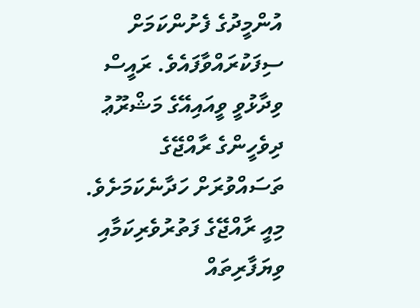އުންމީދުގެ ފެށުންކަމަށް ސިފަކުރައްވާފައެވެ. ރައީސް ވިދާޅުވީ ވީއައިއޭގެ މަޝްރޫޢު ދިވެހީންގެ ރާއްޖޭގެ ތަސައްވުރަށް ހަދާނެކަމަށެވެ. މިއީ ރާއްޖޭގެ ފަތުރުވެރިކަމާއި ވިޔަފާރިތައް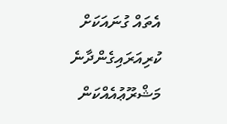އެތައް ގުނައަކަށް ކުރިއަރައިގެންދާނެ މަޝްރޫޢުއެއްކަން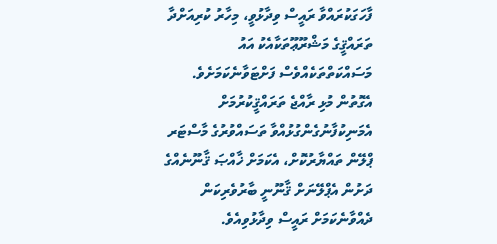ފާހަގަކުރައްވާ ރައީސް ވިދާޅުވީ، މިހާރު ކުރިއަށްދާ ތަރައްޤީގެ މަޝްރޫޢޫތަކާއެކު އައު މަސައްކަތްތަކެއްވެސް ފަށްޓަވާނެކަމަށެވެ.
އެގޮތުން މުޅި ރާއްޖެ ތަރައްޤީކުރުމަށް އެމަނިކުފާނުގެންގުޅުއްވާ ތަސައްވުރުގެ މާސްޓަރ ޕްލޭން ތައްޔާރުކޮށް، އެކަމަށް ޚާއްޞަ ޤާނޫނެއްގެ ދަށުން އެޕްލޭނަށް ޤާނޫނީ ބާރުވެރިކަން ދެއްވާނެކަމަށް ރައީސް ވިދާޅުވިއެވެ.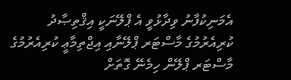އެމަނިކުފާނު ވިދާޅުވީ އެ ޕްލޭނަކީ އިޤްތިޞާދު ކުރިއެރުމުގެ މާސްޓަރ ޕްލޭނާއި އިޖްތިމާޢީ ކުރިއެރުމުގެ މާސްޓަރ ޕްލޭން ހިމެނޭ ގޮތަށް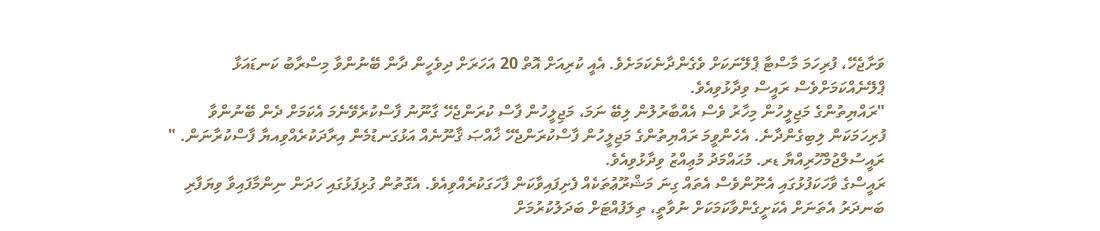ވަށާޖެހޭ، ފުރިހަމަ މާސްޓާ ޕްލޭނަކަށް ވެގެންދާނެކަމަށެވެ. އެއީ ކުރިއަށް އޮތް 20 އަހަރަށް ދިވެހީން ދާން ބޭނުންވާ މިސްރާބު ކަނޑައަޅާ ޕްލޭނެއްކަމަށްވެސް ރައީސް ވިދާޅުވިއެވެ.
"ރައްޔިތުންގެ މަޖިލީހުން މިހާރު ވެސް އެއްބާރުލުން ލިބޭ ނަމަ، މަޖިލީހުން ފާސް ކުރަންޖެހޭ ގާނޫނު ފާސްކުރެވޭނެމަ އެކަމަށް ދެން ބޭނުންވާ ފުރިހަމަކަން ލިބިގެންދާނެ. އެހެންވީމަ ރައްޔިތުންގެ މަޖިލީހުން ފާސްކުރަންޖެހޭ ޚާއްޞަ ޤާނޫނެއް އަޅުގަނޑުމެން އިރާދަކުރެއްވިއޔާ ފާސްކުރާނަން. " ރައީސުލްޖުމްހޫރިއްޔާ ޑރ. މުޙައްމަދު މުޢިއްޒު ވިދާޅުވިއެވެ.
ރައީސްގެ ވާހަކަފުޅުގައި އެނޫންވެސް އެތައް ގިނަ މަޝްރޫޢުތަކެއް ފެށިފައިވާކަން ފާހަގަކުރެއްވިއެވެ. އެގޮތުން ގުޅިފަޅުގައި ހަދަން ނިންމާފައިވާ ވިޔަފާރި ބަނދަރު އެތަނަށް އެކަށީގެންވާކަމަކަށް ނުވާތީ، ތިލަފުއްޓަށް ބަދަލުކުރުމަށް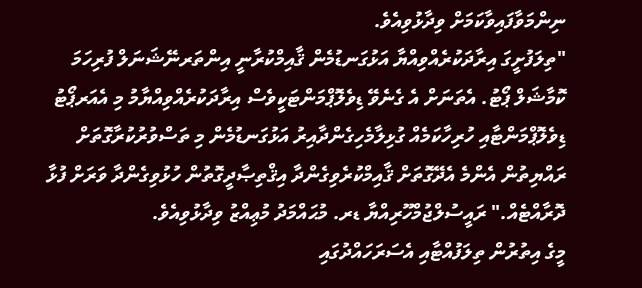ނިންމަވާފައިވާކަމަށް ވިދާޅުވިއެވެ.
"ތިލަފުށީގަ އިރާދަކުރެއްވިއްޔާ އަޅުގަނޑުމެން ޤާއިމްކުރާނީ އިންތަރނޭޝަނަލް ފުރިހަމަ ކޮމާޝަލް ޕޯޓު. އެތަނަށް އެ ގެނެވޭ ޑިވެލޮޕްމަންޓަކީވެސް އިރާދަކުރެއްވިއްޔާމު މި އެއަރޕޯޓު ޑިވެލޮޕްމަންޓާއި ހުރިހާކަމެއް ގުޅިލާމެހިގެންދާއިރު އަޅުގަނޑުމެން މި ތަސްވުރުކުރާގޮތަށް ރައްޔިތުން އެންމެ އެދޭގޮތަށް ޤާއިމްކުރެވިގެންދާ އިޤްތިޞާދީގޮތުން ހުޅުވިގެންދާ ވަރަށް ފުޅާ ދޮރާއްޓެއް." ރައީސުލްޖުމްހޫރިއްޔާ ޑރ. މުޙައްމަދު މުޢިއްޒު ވިދާޅުވިއެވެ.
މީގެ އިތުރުން ތިލަފުއްޓާއި އެސަރަހައްދުގައި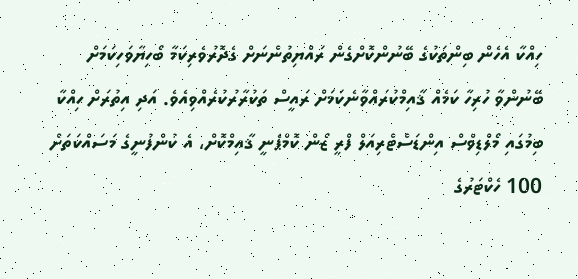ހިއްކާ އެހެން ބިންތަކުގެ ބޭނުންކޮށްގެން ރައްޔިތުންނަށް ގެދޮރުވެރިކަމާ ބޯހިޔާވަހިކަމަށް ބޭނުންވާ ހުރިހާ ކަމެއް ޤާއިމްކުރައްވާނެކަމަށް ރައީސް ތަކުރާރުކުރެއްވިއެވެ. އަދި އިތުރަށް ހިއްކާ ބިމުގައި މޯލްޑިވްސް އިންޑަސްޓްރިއަލް ފްރީ ޒޯން ކޮމްޕެނީ ޤާއިމްކޮށް، އެ ކުންފުނީގެ މަސައްކަތަށް 100 ހެކްޓަރުގެ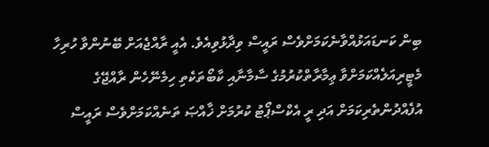ބިން ކަނޑައަޅުއްވާނެކަމަށްވެސް ރައީސް ވިދާޅުވިއެވެ. އެއީ ރާއްޖެއަށް ބޭނުންވާ ހުރިހާ މެޓީރިއަލެއްކަމަށްވާ ޢިމާރާތްކުރުމުގެ ސާމާނާއި ކާބޯތަކެތި ހިމެނޭހެން ރާއްޖޭގެ އުފެއްދުންތެރިކަމަށް އަދި ރީ އެކްސްޕޯޓު ކުރުމަށް ޚާއްޞަ ތަނެއްކަމަށްވެސް ރައީސް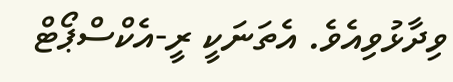ވިދާޅުވިއެވެ. އެތަނަކީ ރީ-އެކްސްޕޯޓް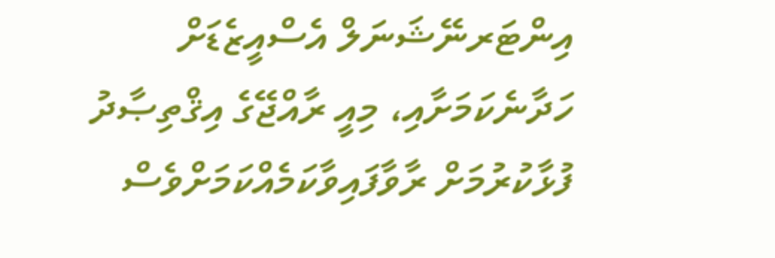އިންޓަރނޭޝަނަލް އެސްއީޒެޑަށް ހަދާނެކަމަށާއި، މިއީ ރާއްޖޭގެ އިޤްތިޞާދު ފުޅާކުރުމަށް ރާވާފައިވާކަމެއްކަމަށްވެސް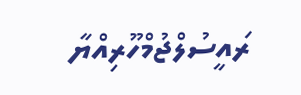ރައީސުލްޖުމްހޫރިއްޔާ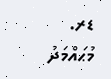ޑރ. މުޙައްމަދު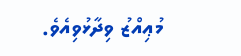މުޢިއްޒު ވިދާޅުވިއެވެ.